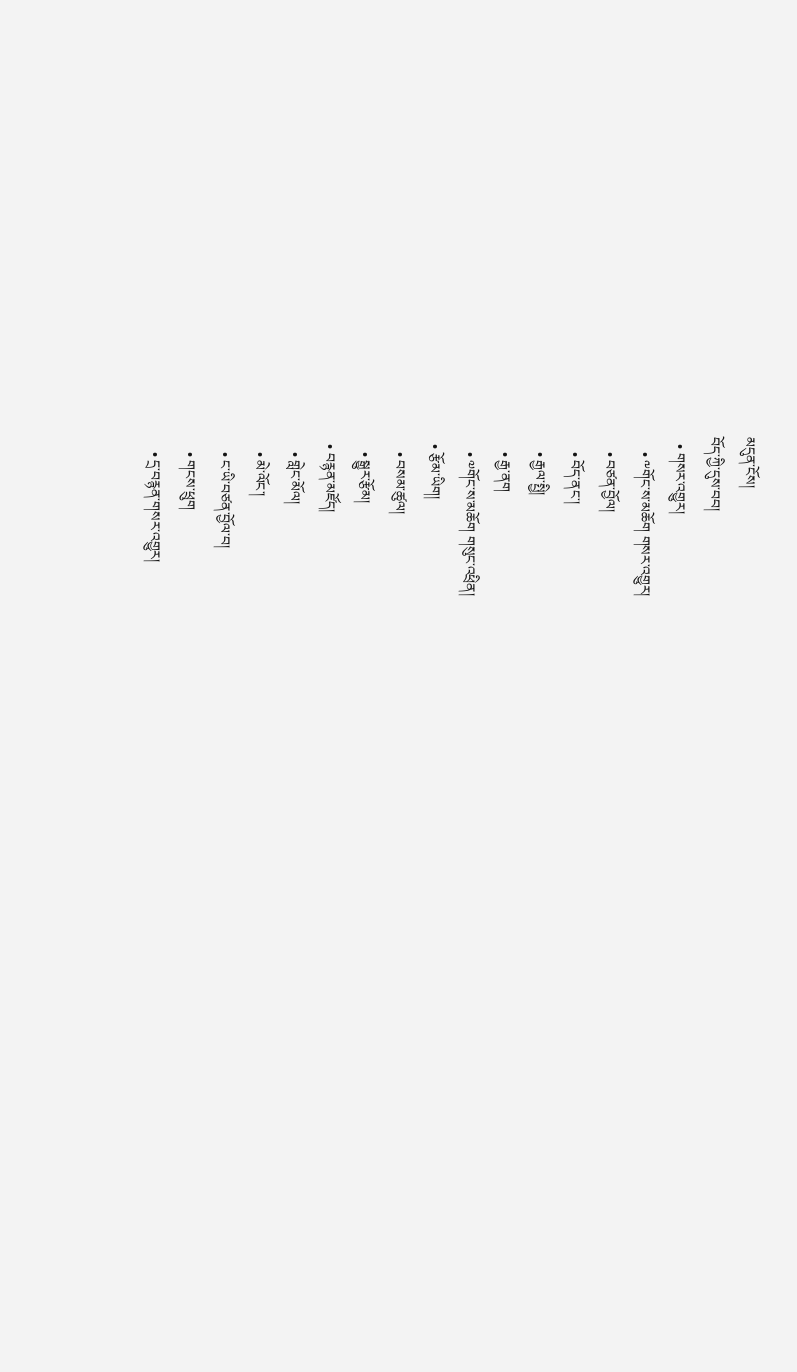མདུན་ངོས།
བོད་ཀྱི་དུས་བབ།
  • གསར་འགྱུར།
    • ༸གོང་ས་མཆོག གསར་འགྱུར།
    • བཙན་བྱོལ།
    • བོད་ནང་།
    • རྒྱལ་སྤྱི།
    • རྒྱ་ནག
    • ༧གོང་ས་མཆོག གསུང་འཕྲིན།
  • རྩོམ་ཡིག།
    • བསམ་ཚུལ།
    • སྒྱུར་རྩོམ།
  • བརྙན་མཛོད།
    • གླེང་མོལ།
    • མེ་ལོང་།
    • ང་ཡི་བཙན་བྱོལ་བ།
    • གངས་ཕྲུག
    • དྲ་བརྙན་གསར་འགྱུར།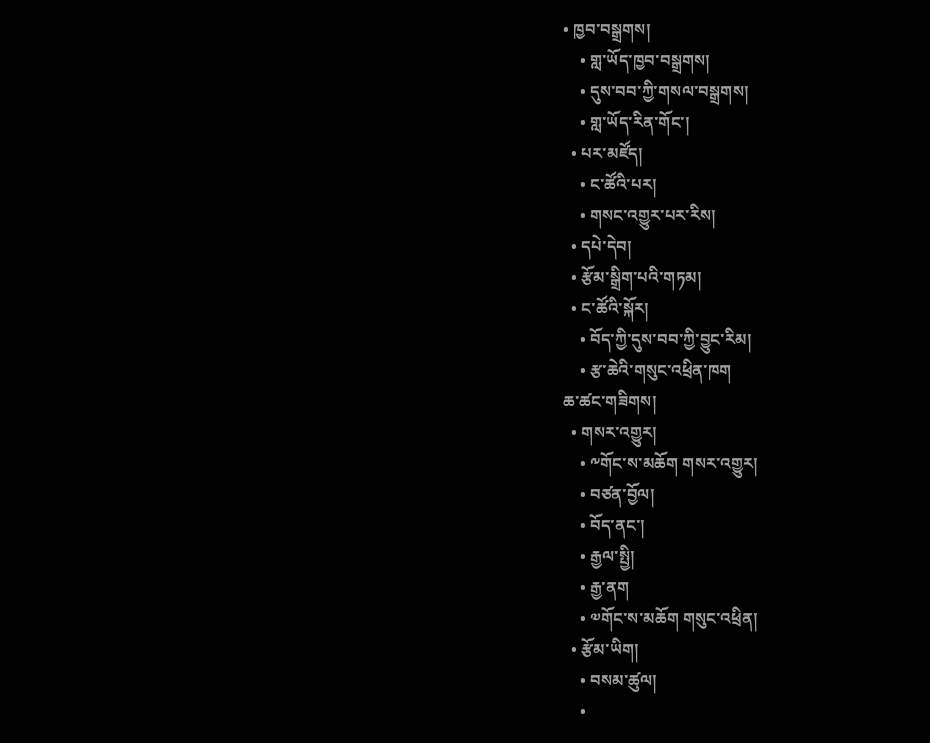• ཁྱབ་བསྒྲགས།
    • གླ་ཡོད་ཁྱབ་བསྒྲགས།
    • དུས་བབ་ཀྱི་གསལ་བསྒྲགས།
    • གླ་ཡོད་རིན་གོང་།
  • པར་མཛོད།
    • ང་ཚོའི་པར།
    • གསང་འགྱུར་པར་རིས།
  • དཔེ་དེབ།
  • རྩོམ་སྒྲིག་པའི་གཏམ།
  • ང་ཚོའི་སྐོར།
    • བོད་ཀྱི་དུས་བབ་ཀྱི་བྱུང་རིམ།
    • རྩ་ཆེའི་གསུང་འཕྲིན་ཁག
ཆ་ཚང་གཟིགས།
  • གསར་འགྱུར།
    • ༸གོང་ས་མཆོག གསར་འགྱུར།
    • བཙན་བྱོལ།
    • བོད་ནང་།
    • རྒྱལ་སྤྱི།
    • རྒྱ་ནག
    • ༧གོང་ས་མཆོག གསུང་འཕྲིན།
  • རྩོམ་ཡིག།
    • བསམ་ཚུལ།
    •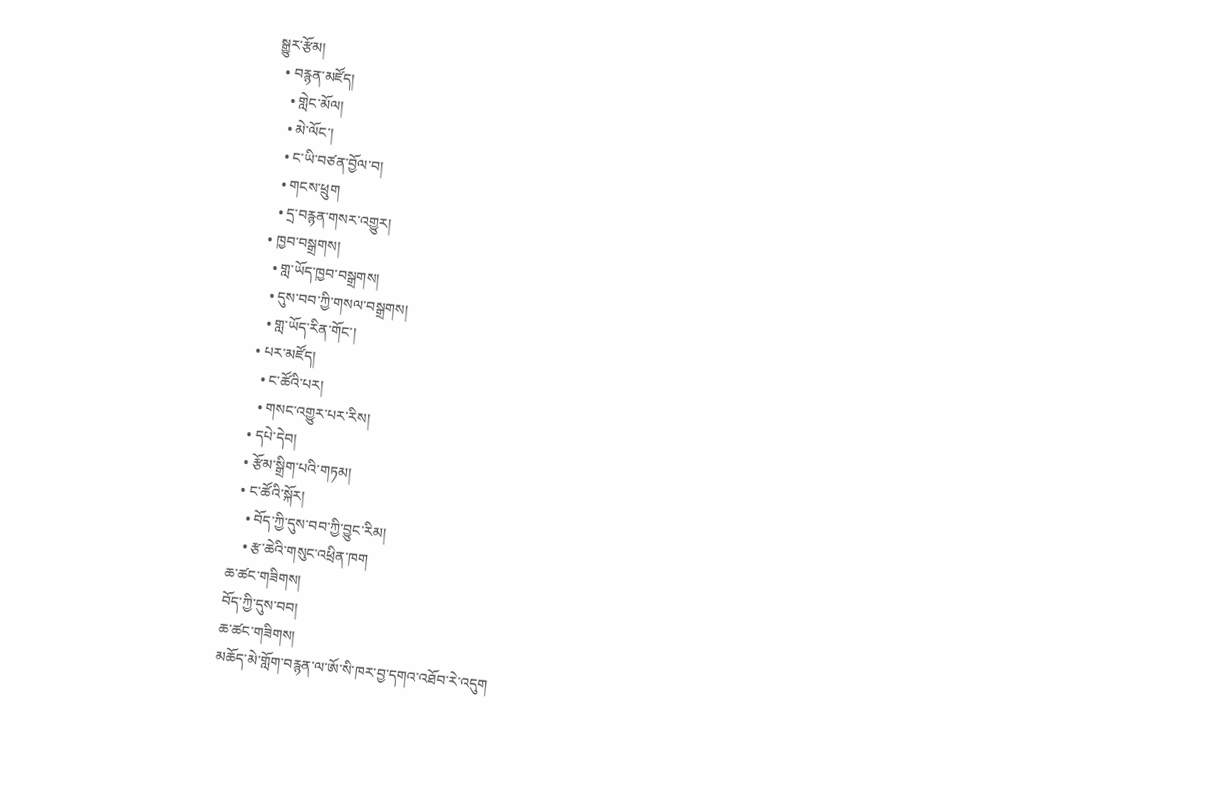སྒྱུར་རྩོམ།
  • བརྙན་མཛོད།
    • གླེང་མོལ།
    • མེ་ལོང་།
    • ང་ཡི་བཙན་བྱོལ་བ།
    • གངས་ཕྲུག
    • དྲ་བརྙན་གསར་འགྱུར།
  • ཁྱབ་བསྒྲགས།
    • གླ་ཡོད་ཁྱབ་བསྒྲགས།
    • དུས་བབ་ཀྱི་གསལ་བསྒྲགས།
    • གླ་ཡོད་རིན་གོང་།
  • པར་མཛོད།
    • ང་ཚོའི་པར།
    • གསང་འགྱུར་པར་རིས།
  • དཔེ་དེབ།
  • རྩོམ་སྒྲིག་པའི་གཏམ།
  • ང་ཚོའི་སྐོར།
    • བོད་ཀྱི་དུས་བབ་ཀྱི་བྱུང་རིམ།
    • རྩ་ཆེའི་གསུང་འཕྲིན་ཁག
ཆ་ཚང་གཟིགས།
བོད་ཀྱི་དུས་བབ།
ཆ་ཚང་གཟིགས།
མཆོད་མེ་གློག་བརྙན་ལ་ཨོ་སི་ཁར་བྱ་དགའ་འཐོབ་རེ་འདུག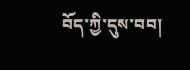བོད་ཀྱི་དུས་བབ།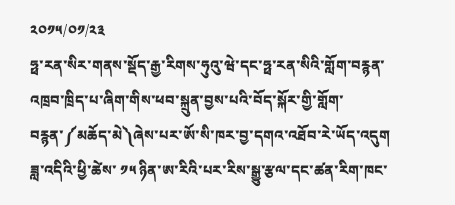༢༠༡༥/༠༡/༢༣
ཧྥ་རན་སིར་གནས་སྡོད་རྒྱ་རིགས་ཧུའུ་ཝེ་དང་ཧྥ་རན་སིའི་གློག་བརྙན་འཁྲབ་ཁྲིད་པ་ཞིག་གིས་ཕབ་སྐྲུན་བྱས་པའི་བོད་སྐོར་གྱི་གློག་བརྙན་༼མཆོད་མེ༽ཞེས་པར་ཨོ་སི་ཁར་བྱ་དགའ་འཐོབ་རེ་ཡོད་འདུག
ཟླ་འདིའི་ཕྱི་ཚེས་ ༡༥ ཉིན་ཨ་རིའི་པར་རིས་སྒྱུ་རྩལ་དང་ཚན་རིག་ཁང་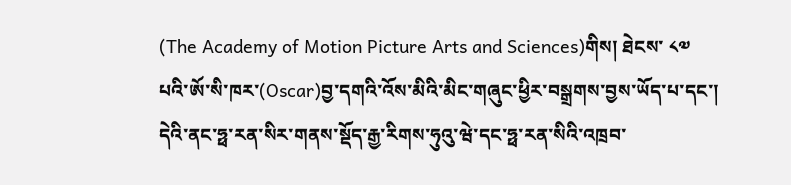(The Academy of Motion Picture Arts and Sciences)གིས། ཐེངས་ ༨༧ པའི་ཨོ་སི་ཁར་(Oscar)བྱ་དགའི་འོས་མིའི་མིང་གཞུང་ཕྱིར་བསྒྲགས་བྱས་ཡོད་པ་དང་། དེའི་ནང་ཧྥ་རན་སིར་གནས་སྡོད་རྒྱ་རིགས་ཧུའུ་ཝེ་དང་ཧྥ་རན་སིའི་འཁྲབ་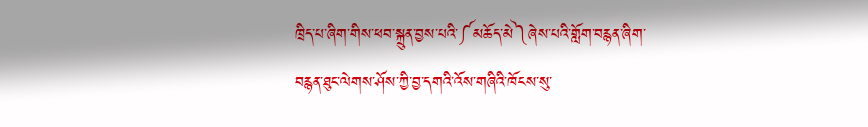ཁྲིད་པ་ཞིག་གིས་ཕབ་སྐྲུན་བྱས་པའི་༼མཆོད་མེ༽ཞེས་པའི་གློག་བརྙན་ཞིག་བརྙན་ཐུང་ལེགས་ཤོས་ཀྱི་བྱ་དགའི་འོས་གཞིའི་ཁོངས་སུ་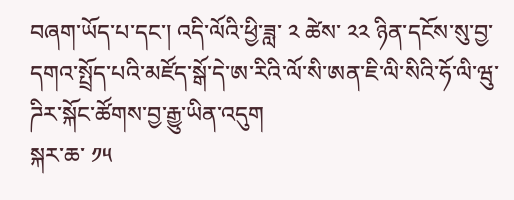བཞག་ཡོད་པ་དང་། འདི་ལོའི་ཕྱི་ཟླ་ ༢ ཚེས་ ༢༢ ཉིན་དངོས་སུ་བྱ་དགའ་སྤྲོད་པའི་མཛོད་སྒོ་དེ་ཨ་རིའི་ལོ་སི་ཨན་ཇི་ལི་སིའི་ཧོ་ལི་ཝུ་ཌིར་སྐོང་ཚོགས་བྱ་རྒྱུ་ཡིན་འདུག
སྐར་ཆ་ ༡༥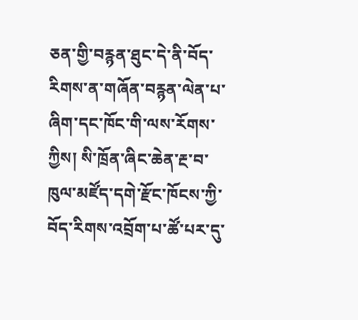ཅན་གྱི་བརྙན་ཐུང་དེ་ནི་བོད་རིགས་ན་གཞོན་བརྙན་ལེན་པ་ཞིག་དང་ཁོང་གི་ལས་རོགས་ཀྱིས། སི་ཁྲོན་ཞིང་ཆེན་རྔ་བ་ཁུལ་མཛོད་དགེ་རྫོང་ཁོངས་ཀྱི་བོད་རིགས་འབྲོག་པ་ཚོ་པར་དུ་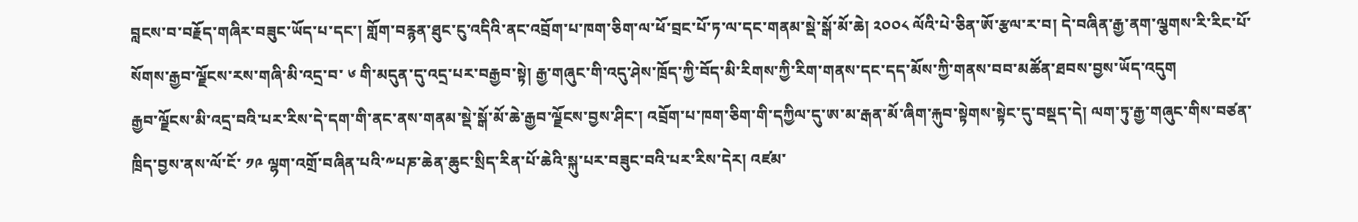བླངས་བ་བརྗོད་གཞིར་བཟུང་ཡོད་པ་དང་། གློག་བརྙན་ཐུང་ངུ་འདིའི་ནང་འབྲོག་པ་ཁག་ཅིག་ལ་ཕོ་བྲང་པོ་ཏ་ལ་དང་གནམ་སྡེ་སྒོ་མོ་ཆེ། ༢༠༠༨ ལོའི་པེ་ཅིན་ཨོ་རྩལ་ར་བ། དེ་བཞིན་རྒྱ་ནག་ལྕགས་རི་རིང་པོ་སོགས་རྒྱབ་ལྗོངས་རས་གཞི་མི་འདྲ་བ་ ༦ གི་མདུན་དུ་འདྲ་པར་བརྒྱབ་སྟེ། རྒྱ་གཞུང་གི་འདུ་ཤེས་ཁྲོད་ཀྱི་བོད་མི་རིགས་ཀྱི་རིག་གནས་དང་དད་མོས་ཀྱི་གནས་བབ་མཚོན་ཐབས་བྱས་ཡོད་འདུག
རྒྱབ་ལྗོངས་མི་འདྲ་བའི་པར་རིས་དེ་དག་གི་ནང་ནས་གནམ་སྡེ་སྒོ་མོ་ཆེ་རྒྱབ་ལྗོངས་བྱས་ཤིང་། འབྲོག་པ་ཁག་ཅིག་གི་དཀྱིལ་དུ་ཨ་མ་རྒན་མོ་ཞིག་རྐུབ་སྟེགས་སྟེང་དུ་བསྡད་དེ། ལག་ཏུ་རྒྱ་གཞུང་གིས་བཙན་ཁྲིད་བྱས་ནས་ལོ་ངོ་ ༡༩ ལྷག་འགྲོ་བཞིན་པའི་༸པཎ་ཆེན་ཆུང་སྲིད་རིན་པོ་ཆེའི་སྐུ་པར་བཟུང་བའི་པར་རིས་དེར། འཛམ་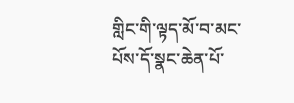གླིང་གི་ལྟད་མོ་བ་མང་པོས་དོ་སྣང་ཆེན་པོ་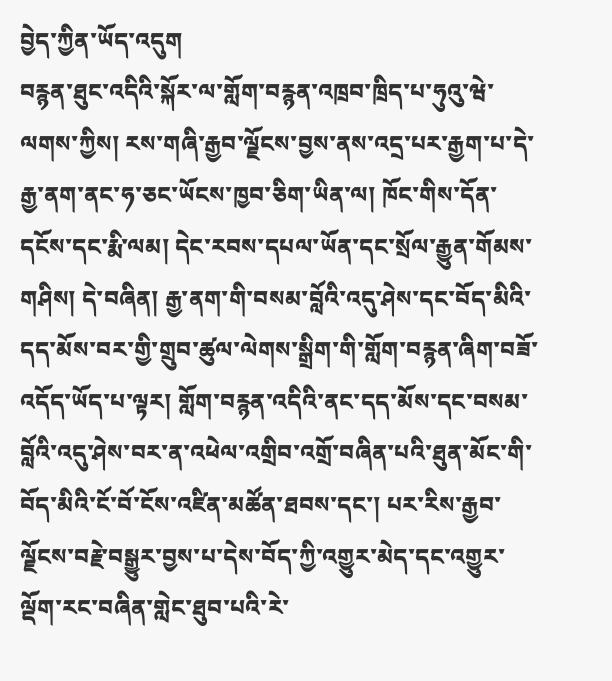བྱེད་ཀྱིན་ཡོད་འདུག
བརྙན་ཐུང་འདིའི་སྐོར་ལ་གློག་བརྙན་འཁྲབ་ཁྲིད་པ་ཧུའུ་ཝེ་ལགས་ཀྱིས། རས་གཞི་རྒྱབ་ལྗོངས་བྱས་ནས་འདྲ་པར་རྒྱག་པ་དེ་རྒྱ་ནག་ནང་ཧ་ཅང་ཡོངས་ཁྱབ་ཅིག་ཡིན་ལ། ཁོང་གིས་དོན་དངོས་དང་རྨི་ལམ། དེང་རབས་དཔལ་ཡོན་དང་སྲོལ་རྒྱུན་གོམས་གཤིས། དེ་བཞིན། རྒྱ་ནག་གི་བསམ་བློའི་འདུ་ཤེས་དང་བོད་མིའི་དད་མོས་བར་གྱི་གྲུབ་ཚུལ་ལེགས་སྒྲིག་གི་གློག་བརྙན་ཞིག་བཟོ་འདོད་ཡོད་པ་ལྟར། གློག་བརྙན་འདིའི་ནང་དད་མོས་དང་བསམ་བློའི་འདུ་ཤེས་བར་ན་འཕེལ་འགྲིབ་འགྲོ་བཞིན་པའི་ཐུན་མོང་གི་བོད་མིའི་ངོ་བོ་ངོས་འཛིན་མཚོན་ཐབས་དང་། པར་རིས་རྒྱབ་ལྗོངས་བརྗེ་བསྒྱུར་བྱས་པ་དེས་བོད་ཀྱི་འགྱུར་མེད་དང་འགྱུར་ལྡོག་རང་བཞིན་གླེང་ཐུབ་པའི་རེ་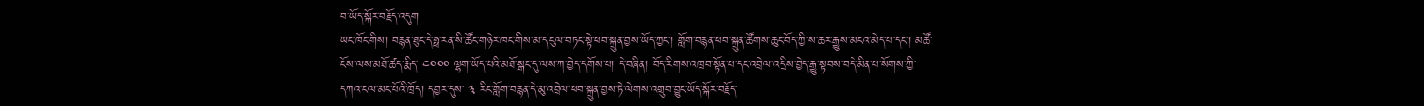བ་ཡོད་སྐོར་བརྗོད་འདུག
ཡང་ཁོང་གིས། བརྙན་ཐུང་དེ་ཧྥ་རན་སི་ཚོང་གཉེར་ཁང་གིས་མ་དངུལ་བཏང་སྟེ་ཕབ་སྐྲུན་བྱས་ཡོད་ཀྱང་། གློག་བརྙན་ཕབ་སྐྲུན་ཚོགས་ཆུང་བོད་ཀྱི་ས་ཆར་རྒྱུས་མངའ་མེད་པ་དང་། མཚོ་ངོས་ལས་མཐོ་ཚད་རྨིད་ ༤༠༠༠ ལྷག་ཡོད་པའི་མཐོ་སྒང་དུ་ལས་ཀ་བྱེད་དགོས་པ། དེ་བཞིན། བོད་རིགས་འཁྲབ་སྟོན་པ་དང་འབྲེལ་འདྲིས་བྱེད་རྒྱུ་སྟབས་བདེ་མིན་པ་སོགས་ཀྱི་དཀའ་ངལ་མང་པོའི་ཁྲོད། དབྱར་དུས་ ༣ རིང་གློག་བརྙན་དེ་མུ་འབྲེལ་ཕབ་སྐྲུན་བྱས་ཏེ་ལེགས་འགྲུབ་བྱུང་ཡོད་སྐོར་བརྗོད་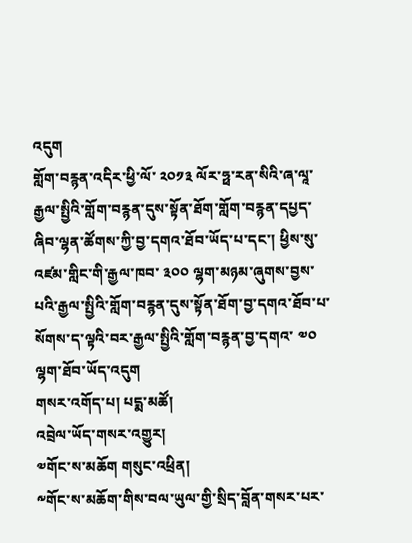འདུག
གློག་བརྙན་འདིར་ཕྱི་ལོ་ ༢༠༡༣ ལོར་ཧྥ་རན་སིའི་ཞ་ལཱ་རྒྱལ་སྤྱིའི་གློག་བརྙན་དུས་སྟོན་ཐོག་གློག་བརྙན་དཔྱད་ཞིབ་ལྷན་ཚོགས་ཀྱི་བྱ་དགའ་ཐོབ་ཡོད་པ་དང་། ཕྱིས་སུ་འཛམ་གླིང་གི་རྒྱལ་ཁབ་ ༣༠༠ ལྷག་མཉམ་ཞུགས་བྱས་པའི་རྒྱལ་སྤྱིའི་གློག་བརྙན་དུས་སྟོན་ཐོག་བྱ་དགའ་ཐོབ་པ་སོགས་ད་ལྟའི་བར་རྒྱལ་སྤྱིའི་གློག་བརྙན་བྱ་དགའ་ ༧༠ ལྷག་ཐོབ་ཡོད་འདུག
གསར་འགོད་པ། པདྨ་མཚོ།
འབྲེལ་ཡོད་གསར་འགྱུར།
༧གོང་ས་མཆོག གསུང་འཕྲིན།
༸གོང་ས་མཆོག་གིས་བལ་ཡུལ་གྱི་སྲིད་བློན་གསར་པར་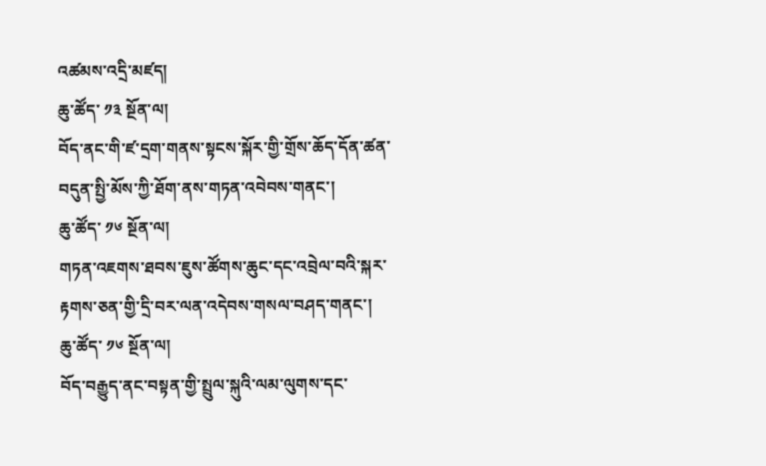འཚམས་འདྲི་མཛད།
ཆུ་ཚོད་ ༡༣ སྔོན་ལ།
བོད་ནང་གི་ཛ་དྲག་གནས་སྟངས་སྐོར་གྱི་གྲོས་ཆོད་དོན་ཚན་བདུན་སྤྱི་མོས་ཀྱི་ཐོག་ནས་གཏན་འབེབས་གནང་།
ཆུ་ཚོད་ ༡༦ སྔོན་ལ།
གཏན་འཇགས་ཐབས་ཇུས་ཚོགས་ཆུང་དང་འབྲེལ་བའི་སྐར་རྟགས་ཅན་གྱི་དྲི་བར་ལན་འདེབས་གསལ་བཤད་གནང་།
ཆུ་ཚོད་ ༡༦ སྔོན་ལ།
བོད་བརྒྱུད་ནང་བསྟན་གྱི་སྤྲུལ་སྐུའི་ལམ་ལུགས་དང་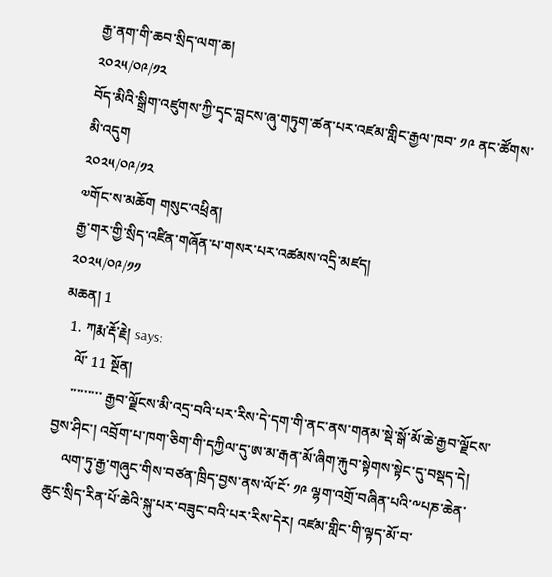རྒྱ་ནག་གི་ཆབ་སྲིད་ལག་ཆ།
༢༠༢༥/༠༩/༡༢
བོད་མིའི་སྒྲིག་འཛུགས་ཀྱི་དྭང་བླངས་ཞུ་གཏུག་ཚན་པར་འཛམ་གླིང་རྒྱལ་ཁབ་ ༡༩ ནང་ཚོགས་མི་འདུག
༢༠༢༥/༠༩/༡༢
༧གོང་ས་མཆོག གསུང་འཕྲིན།
རྒྱ་གར་གྱི་སྲིད་འཛིན་གཞོན་པ་གསར་པར་འཚམས་འདྲི་མཛད།
༢༠༢༥/༠༩/༡༡
མཆན། 1
  1. ཀརྨ་རྡོ་རྗེ། says:
    ལོ་ 11 སྔོན།
    ་་་་་་་་་ རྒྱབ་ལྗོངས་མི་འདྲ་བའི་པར་རིས་དེ་དག་གི་ནང་ནས་གནམ་སྡེ་སྒོ་མོ་ཆེ་རྒྱབ་ལྗོངས་བྱས་ཤིང་། འབྲོག་པ་ཁག་ཅིག་གི་དཀྱིལ་དུ་ཨ་མ་རྒན་མོ་ཞིག་རྐུབ་སྟེགས་སྟེང་དུ་བསྡད་དེ།
    ལག་ཏུ་རྒྱ་གཞུང་གིས་བཙན་ཁྲིད་བྱས་ནས་ལོ་ངོ་ ༡༩ ལྷག་འགྲོ་བཞིན་པའི་༸པཎ་ཆེན་ཆུང་སྲིད་རིན་པོ་ཆེའི་སྐུ་པར་བཟུང་བའི་པར་རིས་དེར། འཛམ་གླིང་གི་ལྟད་མོ་བ་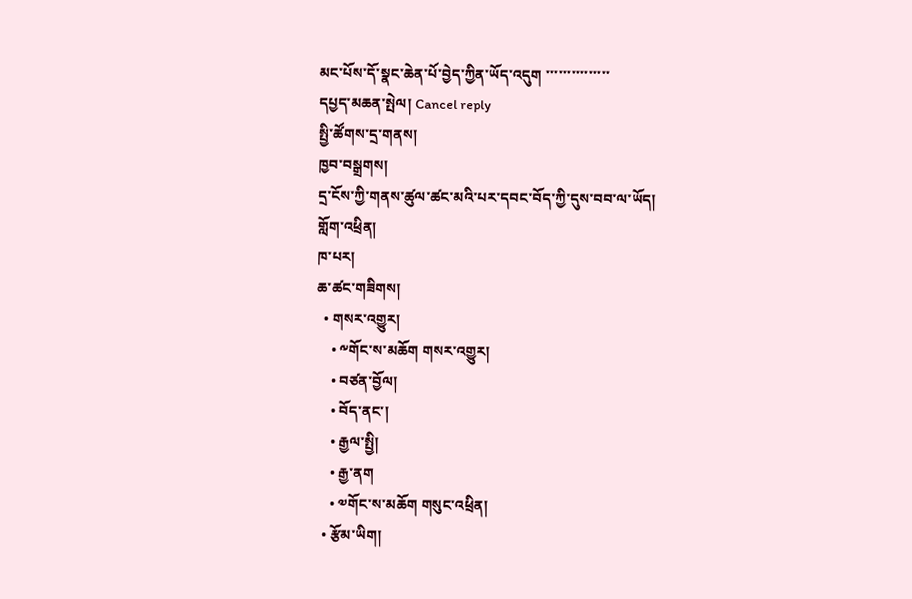མང་པོས་དོ་སྣང་ཆེན་པོ་བྱེད་ཀྱིན་ཡོད་འདུག ་་་་་་་་་་་་་་་
དཔྱད་མཆན་སྤེལ། Cancel reply
སྤྱི་ཚོགས་དྲ་གནས།
ཁྱབ་བསྒྲགས།
དྲ་ངོས་ཀྱི་གནས་ཚུལ་ཚང་མའི་པར་དབང་བོད་ཀྱི་དུས་བབ་ལ་ཡོད།
གློག་འཕྲིན།
ཁ་པར།
ཆ་ཚང་གཟིགས།
  • གསར་འགྱུར།
    • ༸གོང་ས་མཆོག གསར་འགྱུར།
    • བཙན་བྱོལ།
    • བོད་ནང་།
    • རྒྱལ་སྤྱི།
    • རྒྱ་ནག
    • ༧གོང་ས་མཆོག གསུང་འཕྲིན།
  • རྩོམ་ཡིག།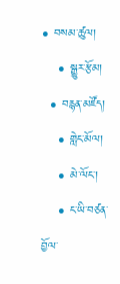• བསམ་ཚུལ།
    • སྒྱུར་རྩོམ།
  • བརྙན་མཛོད།
    • གླེང་མོལ།
    • མེ་ལོང་།
    • ང་ཡི་བཙན་བྱོལ་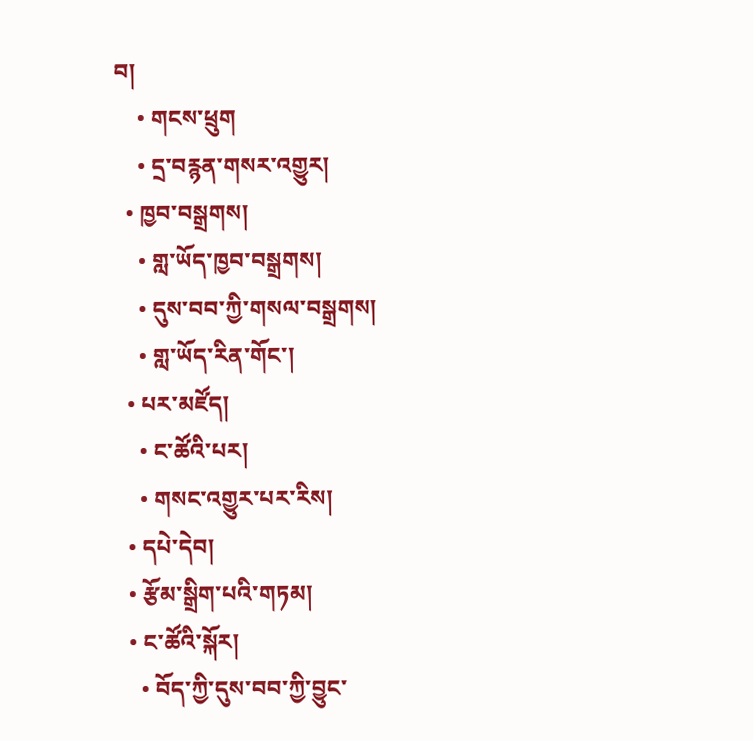བ།
    • གངས་ཕྲུག
    • དྲ་བརྙན་གསར་འགྱུར།
  • ཁྱབ་བསྒྲགས།
    • གླ་ཡོད་ཁྱབ་བསྒྲགས།
    • དུས་བབ་ཀྱི་གསལ་བསྒྲགས།
    • གླ་ཡོད་རིན་གོང་།
  • པར་མཛོད།
    • ང་ཚོའི་པར།
    • གསང་འགྱུར་པར་རིས།
  • དཔེ་དེབ།
  • རྩོམ་སྒྲིག་པའི་གཏམ།
  • ང་ཚོའི་སྐོར།
    • བོད་ཀྱི་དུས་བབ་ཀྱི་བྱུང་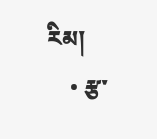རིམ།
    • རྩ་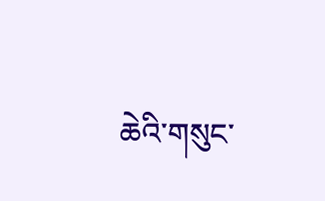ཆེའི་གསུང་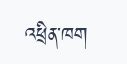འཕྲིན་ཁག